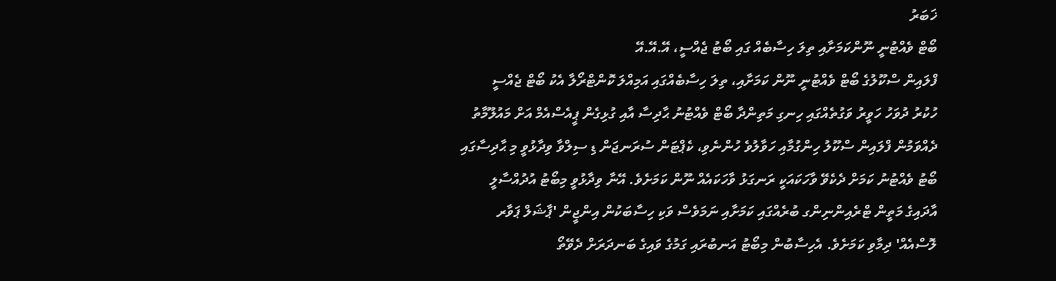ޚަބަރު
ބޯޓް ވެއްޓުނީ ނޫންކަމަށާއި ތިލަ ހިސާބެއް ގައި ބޯޓު ޖެއްސީ، އޭ.އޭ.އޭ
ފްލައިން ސްކޫލުގެ ބޯޓް ވެއްޓުނީ ނޫން ކަމަށާއި، ތިލަ ހިސާބެއްގައި އަމިއްލަ ކޮންޓްރޯލާ އެކު ބޯޓް ޖެއްސީ
ހުކުރު ދުވަހު ހަވީރު ވަގުތެއްގައި ހިނގި މަތިންދާ ބޯޓް ވެއްޓުނު ޙާދިސާ އާއި ގުޅިގެން ޕީއެސްއެމް އަށް މައުލޫމާތު ދެއްވަމުން ފްލައިން ސްކޫލު ހިންގުމާއި ހަވާލުވެ ހުންނެވި، ކެޕްޓަން ސުރަނޖަން ޑި ސިލްވާ ވިދާޅުވީ މި ޙާދިސާގައި ބޯޓު ވެއްޓުނު ކަމަށް ދެކެވޭ ވާހަކައަކީ ރަނގަޅު ވާހަކައެއް ނޫން ކަމަށެވެ. އޭނާ ވިދާޅުވީ މިބޯޓު އުދުއްސާލީ އާދައިގެ މަތީން ޓްރެއިންނިންގ ބުރެއްގައި ކަމަށާއި ނަމަވެސް ވަކި ހިސާބަކުން އިންޖީން 'ޕާޝަލް ޕަވާރ ލޮސްއެއް' ދިމާވި ކަމަށެވެ. އެހިސާބުން މިބޯޓު އަނބުރައި ގަމުގެ ވައިގެ ބަނދަރަށް ދެވޭތޯ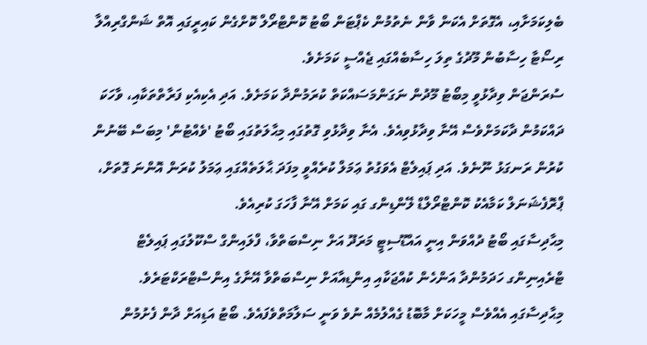ބެލިކަމަށާއި، އެގޮތަށް އެކަން ވާން ނެތުމުން ކެޕްޓަން ބޯޓު ކޮންޓްރޯލް ކޮށްގެން ކައިރީގައި އޮތް ޝަންގްރިއްލާ ރިސޯޓާ ހިސާބުން މޫދުގެ ތިލަ ހިސާބެއްގައި ޖެއްސީ ކަމަށެވެ.
ސުރަންޖަން ވިދާޅުވީ މިބޯޓު މޫދުން ނަގަންމަސައްކަތް ކުރަމުންދާ ކަމަށެވެ. އަދި އެކިއެކި ފަރާތްތަކާއި، ވާހަކަ ދައްކަމުން ދާކަމަށްވެސް އޭނާ ވިދާޅުވިއެވެ. އެނާ ވިދާޅުވި ގޮތުގައި މިޙާލަތުގައި ބޯޓު 'ވެއްޓުން' މިބަސް ބޭނުން ކުރުން ރަނގަޅު ނޫނެވެ. އަދި ޕައިލެޓް އެވަގުތު ޢަމަލް ކުރެއްވީ މިފަދަ ޙާލަތެއްގައި ޢަމަލު ކުރަން އޮންނަ ގޮތަށް، ޕްރޮފެޝަނަލް ކަމާއެކު ކޮންޓްރޯލްޑް ލޭންޑިންގ ގައި ކަމަށް އޭނާ ފާހަގަ ކުރިއެވެ.
މިޙާދިސާގައި ބޯޓު ދުއްވަން އިނީ އައްޑޫސިޓީ މަރަދޫ އަށް ނިސްބަތްވާ، ފްލައިންގް ސްކޫލުގައި ޕައިލެޓް ޓްރެއިނިންގ ހަދަމުންދާ އަންހެން ކުއްޖަކާއި އިންޑިއާއަށް ނިސްބަތްވާ އޭނާގެ އިންސްޓްރަކްޓަރެވެ. މިޙާދިސާގައި އެއްވެސް މީހަކަށް މާބޮޑު ގެއްލުމެއް ނުވެ ވަނީ ސަލާމަތްވެފައެވެ. ބޯޓު އަޑިއަށް ދާން ފެށުމުން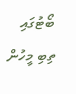ބޯޓުގައި ތިބި މީހުން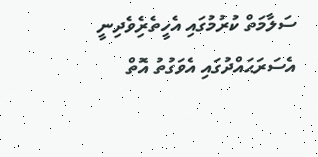ސަލާމަތް ކުރުމުގައި އެހީތެރެިވެދިނީ އެސަރަޙައްދުގައި އެވަގުތު އޮތް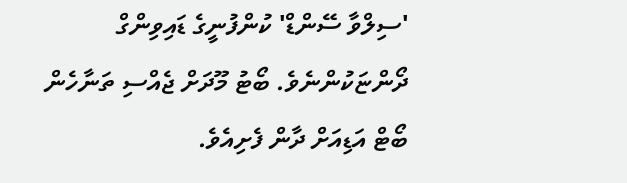'ސިލްވާ ސޭންޑް' ކުންފުނީގެ ޑައިވިންގް ދޯންޏަކުންނެވެ. ބޯޓު މޫދަށް ޖެއްސި ތަނާހެން ބޯޓް އަޑިއަށް ދާން ފެށިއެވެ.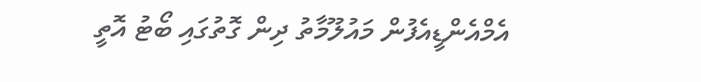އެމްއެންޑީއެފުން މައުލޫމާތު ދިން ގޮތުގައި ބޯޓު އޮތީ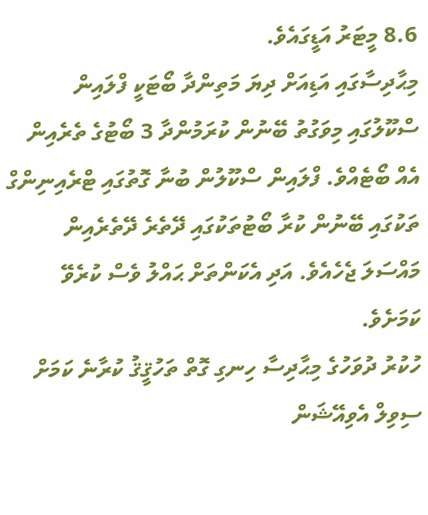8.6 މީޓަރު އަޑީގައެވެ.
މިޙާދިސާގައި އަޑިއަށް ދިޔަ މަތިންދާ ބޯޓަކީ ފްލައިން ސްކޫލުގައި މިވަގުތު ބޭނުން ކުރަމުންދާ 3 ބޯޓުގެ ތެރެއިން އެއް ބޯޓެއްވެ. ފްލައިން ސްކޫލުން ބުނާ ގޮތުގައި ޓްރެއިނިންގް ތަކުގައި ބޭނުން ކުރާ ބޯޓުތަކުގައި ދޭތެރެ ދޭތެރެއިން މައްސަލަ ޖެހެއެވެ. އަދި އެކަންތަށް ޙައްލު ވެސް ކުރެވޭ ކަމަށެވެ.
ހުކުރު ދުވަހުގެ މިޙާދިސާ ހިނގި ގޮތް ތަހުޤީޤު ކުރާނެ ކަމަށް ސިވިލް އެވިއޭޝަން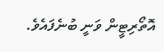އޮތޯރިޓީން ވަނީ ބުނެފައެވެ.